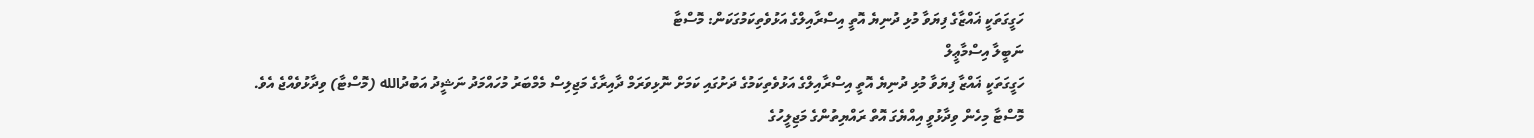ހަގީގަތަކީ ޣައްޒާގެ ފިޔަވާ މުޅި ދުނިޔެ އޮތީ އިސްރާއިލްގެ އަޅުވެތިކަމުގަކަން: މޮސްޓާ
ނަބީލާ އިސްމާޢީލް
ހަގީގަތަކީ ޣައްޒާ ފިޔަވާ މުޅި ދުނިޔެ އޮތީ އިސްރާއިލްގެ އަޅުވެތިކަމުގެ ދަށުގައި ކަމަށް ނޮޅިވަރަމް ދާއިރާގެ މަޖިލިސް މެމްބަރު މުހައްމަދު ނަޝީދު އަބުދުالله (މޮސްޓާ) ވިދާޅުވެއްޖެ އެވެ.
މޮސްޓާ މިހެން ވިދާޅުވީ އިއްޔެގަ އޮތް ރައްޔިތުންގެ މަޖިލީހުގެ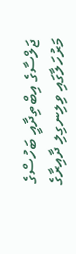ޖަލްސާގެ އިބްތިދާއީ ބަހުސްގެ މަރުހަލާގައި ވިލިނގިލި ދާއިރާގެ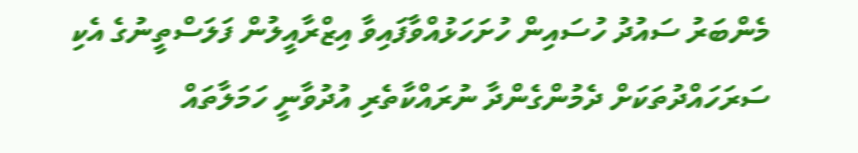މެންބަރު ސައުދު ހުސައިން ހުށަހަޅުއްވާފައިވާ އިޒްރާއީލުން ފަލަސްތީނުގެ އެކި ސަރަހައްދުތަކަށް ދެމުންގެންދާ ނުރައްކާތެރި އުދުވާނީ ހަމަލާތައް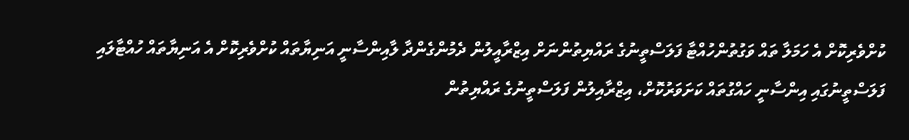ކުށްވެރިކޮށް އެ ހަމަލާ ތައް ވަގުތުންހުއްޓާ ފަލަސްތީނުގެ ރައްޔިތުންނަށް އިޒްރާއީލުން ދެމުންގެންދާ ލާއިންސާނީ އަނިޔާތައް ކުށްވެރިކޮށް އެ އަނިޔާތައް ހުއްޓާލައި ފަލަސްތީނުގައި އިންސާނީ ހައްގުތައް ކަށަވަރުކޮށް، އިޒްރާއިލުން ފަލަސްތީނުގެ ރައްޔިތުން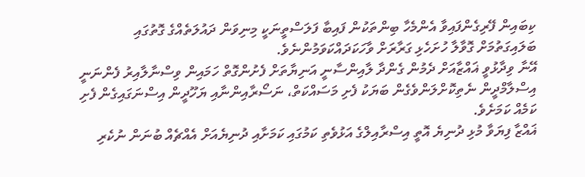ކިބައިން ފޭރިގެންފައިވާ އެންމެހާ ބިންތަކުން ފައިބާ ފަލަސްތީނަކީ މިނިވަން ދައުލަތެއްގެ ގޮތުގައި ބަލައިގަތުމަށް ގޮވާލާ ހުށަހެޅި ގަރާރަށް ވާހަކަދައްކަވަމުންނެވެ.
އޭނާ ވިދާޅުވީ ޣައްޒާއަށް ދެމުން ގެންދާ ލާއިންސާނީ އަނިޔާތަށް ފެށުންގޮތް ހަމައިން ވިސްނާލާއިރު ފެންނަނީ އިސްލާމްދީން ނެތިކޮށްލަންވެގެން ބަޔަކު ފެށި މަސައްކަތް، ނަސޯރާއިންނާއި ޔަހޫދީން އިސްނަގައިގެން ފެށި ކަމެއް ކަމަށެވެ.
ޣައްޒާ ފިޔަވާ މުޅި ދުނިޔެ އޮތީ އިސްރާއިލްގެ އަޅުވެތި ކަމުގައި ކަމަށާއި ދުނިޔެއަށް އެއްޗެއް ބުނަން ނުކެރި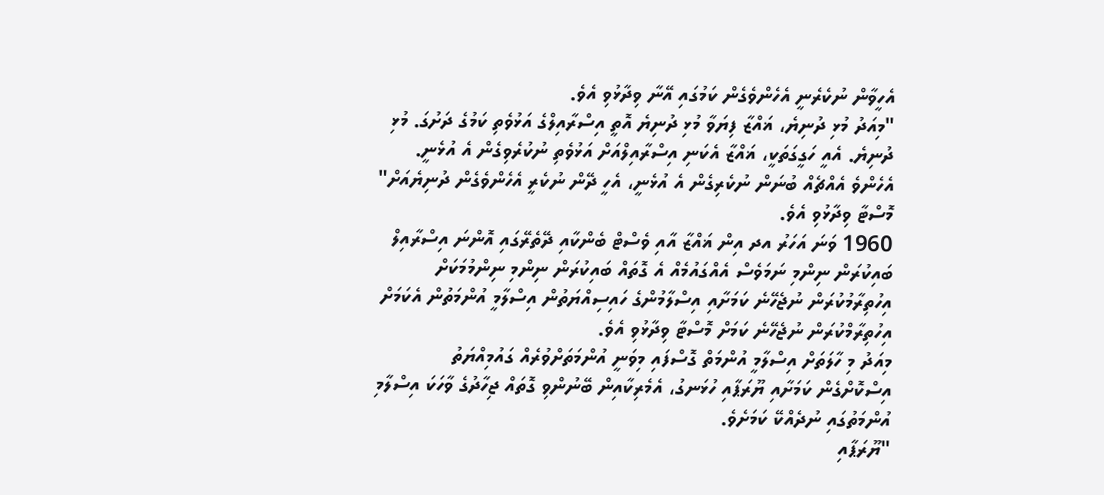އެހީވާން ނުކެރެނީ އެހެންވެގެން ކަމުގައި އޭނާ ވިދާޅުވި އެވެ.
"މިއަދު މުޅި ދުނިޔެ، ޣައްޒާ ފިޔަވާ މުޅި ދުނިޔެ އޮތީ އިސްރާއިލްގެ އަޅުވެތި ކަމުގެ ދަށުގަ. މުޅި ދުނިޔެ. އެއީ ހަގީގަތަކީ، ޣައްޒާ އެކަނި އިސްރާއިލްއަށް އަޅުވެތި ނުކުރެވިގެން އެ އުޅެނީ. އެހެންވެ އެއްޗެއް ބުނަން ނުކެރިގެން އެ އުޅެނީ، އެހީ ދޭން ނުކެރީ އެހެންވެގެން ދުނިޔެއަށް" މޮސްޓާ ވިދާޅުވި އެވެ.
1960 ވަނަ އަހަރު އދ އިން ޣައްޒާ އާއި ވެސްޓް ބެންކާއި ދޭތެރޭގައި އޮންނަ އިސްރާއިލް ބައިކުރަން ނިންމި ނަމަވެސް އެއްގައުމެއް އެ ގޮތައް ބައިކުރަން ނިންމި ނިންމުމަކަށް އިހުތިރާމުކުރަން ނުޖެހޭނެ ކަމަށާއި އިސްލާމުންގެ ހައިސިއްޔަތުން އިސްލާމީ އުންމަތުން އެކަމަށް އިހުތިރާމްކުރަން ނުޖެހޭނެ ކަމަށް މޮސްޓާ ވިދާޅުވި އެވެ.
މިއަދު މި ހާލަތަށް އިސްލާމީ އުންމަތް ގޮސްފައި މިވަނީ އުންމަތަށްވުރެއް ގައުމިއްޔަތު އިސްކޮށްގެން ކަމަށާއި ޔޫރަޕާއި ހުޅަނގު، އެމެރިކާއިން ބޭނުންވި ގޮތައް ޖިހާދުގެ ވާހަކަ އިސްލާމި އުންމަތުގައި ނުދެއްކޭ ކަމަށެވެ.
"ޔޫރަޕާއި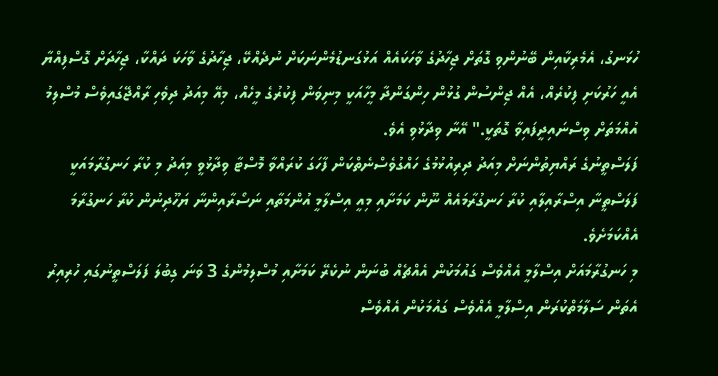ހުޅަނގު، އެމެރިކާއިން ބޭނުންވި ގޮތަށް ޖިހާދުގެ ވާހަކައެއް އަޅުގަނޑުމެންނަކަށް ނުދެއްކޭ، ޖިހާދުގެ ވާހަކަ ދައްކާ، ޖިހާދަށް ގޮސްފިއްޔާ އެއީ ހަރުކަށި ފިކުރެއް، އެއް ޖިންސުން ގުޅުން ހިންގަންދާ މީހާއަކީ މިނިވަން ފިކުރުގެ މީހެއް، މިއޭ މިއަދު ދިވެހި ރާއްޖޭގައިވެސް މުސްލިމު އުއްމަތަށް ވިސްނައިދީފައިވާ ގޮތަކީ." އޭނާ ވިދާޅުވި އެވެ.
ފަލަސްތީނުގެ ރައްޔިތުންނަށް މިއަދު ދިރިއުޅުމުގެ ހައްގުވެސްނެތްކަން ފާހަގަ ކުރައްވާ މޮސްޓާ ވިދާޅުވީ މިއަދު މި ކުރާ ހަނގުރާމައަކީ ފަލަސްތީނާ އިސްރާއިލާއި ކުރާ ހަނގުރާމައެއް ނޫން ކަމަށާއި މިއީ އިސްލާމީ އުންމަތާއި ނަސޯރާއިންނާ ޔަހޫދިނުން ކުރާ ހަނގުރާމަ އެއްކަމަށެވެ.
މި ހަނގުރާމައަށް އިސްލާމީ އެއްވެސް ގައުމަކުން އެއްޗެއް ބުނަން ނުކެރޭ ކަމަށާއި މުސްލިމުންގެ 3 ވަނަ ގިބުލަ ފަލަސްތީނުގައި ހުރިއިރު އެތަން ސަލާމަތްކުރަން އިސްލާމީ އެއްވެސް ގައުމަކުން އެއްވެސް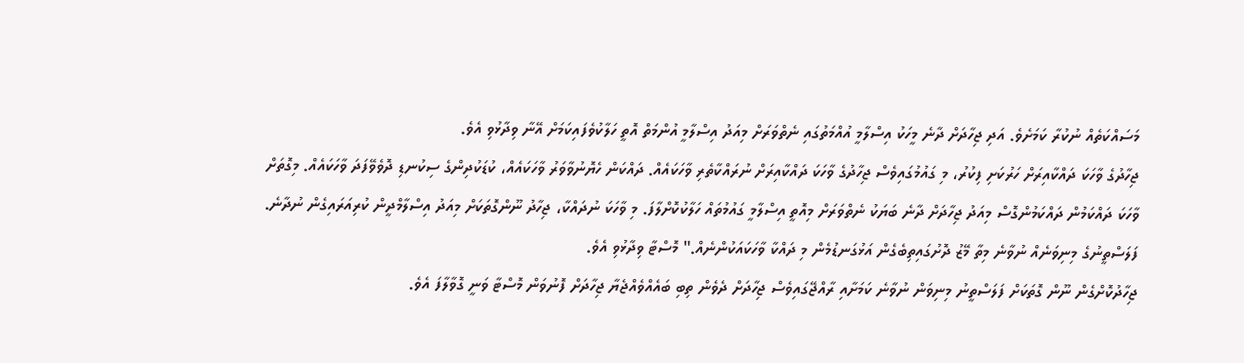މަސައްކަތެއް ނުކުރާ ކަމަށެވެ. އަދި ޖިހާދަށް ދާނެ މީހަކު އިސްލާމީ އުއްމަތުގައި ނެތްވަރަށް މިއަދު އިސްލާމީ އުންމަތް އޮތީ ހަލާކުވެފައިކަމަށް އޭނާ ވިދާޅުވި އެވެ.
ޖިހާދުގެ ވާހަކަ ދައްކާއިރަށް ހަރުކަށި ފިކުރު، މި ގައުމުގައިވެސް ޖިހާދުގެ ވާހަކަ ދައްކާއިރަށް ނުރައްކާތެރި ވާހަކައެއް. ދައްކަން ހެޔޮނުވާވަރު ވާހަކައެއް، ކުޑަކުދިންގެ ސިކުނޑި ދޮވެވޭފަދަ ވާހަކައެއް. މިގޮތަށް ވާހަކަ ދައްކަމުން ދައްކަމުންގޮސް މިއަދު ޖިހާދަށް ދާނެ ބަޔަކު ނެތްވަރަށް މިއޮތީ އިސްލާމީ ގައުމުތައް ހަލާކުކޮށްލާފަ. މި ވާހަކަ ނުދައްކާ، ޖިހާދު ނޫންގޮތަކަށް މިއަދު އިސްލާމްދީން ކުރިއަރައިގެން ނުދާނެ. ފަލަސްތީނުގެ މިނިވަނެއް ނުވާނެ މިތާ މޭޒު ދޮށުގައިތިބެގެން އަޅުގަނޑުމެން މި ދައްކާ ވާހަކައަކުންނެއް." މޮސްޓާ ވިދާޅުވި އެވެ.
ޖިހާދުކޮށްގެން ނޫން ގޮތަކަށް ފަލަސްތީނު މިނިވަން ނުވާނެ ކަމަށާއި ރާއްޖޭގައިވެސް ޖިހާދަށް ދެވެން ތިބި ބައެއްވެއްޖެޔާ ޖިހާދަށް ފޮނުވަން މޮސްޓާ ވަނީ ގޮވާލާފަ އެވެ.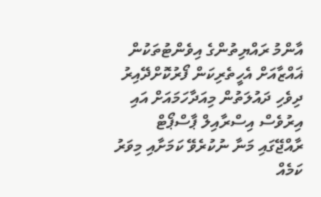އާންމު ރައްޔިތުންގެ އިވެންޓުތަކުން ޣައްޒާއަށް އެހީތެރިކަން ފޯރުކޮށްދޭއިރު ދިވެހި ދައުލަތުން މިއަދާހަމައަށް އައި އިރުވެސް އިސްރާއިލް ޕާސްޕޯޓް ރާއްޖޭގައި މަނާ ނުކުރެވޭ ކަމަށާއި މިވަރު ކަމެއް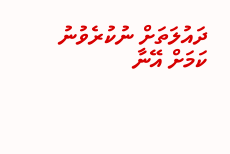ދައުލަތަށް ނުކުރެވުނު ކަމަށް އޭނާ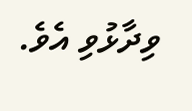ވިދާޅުވި އެވެ.